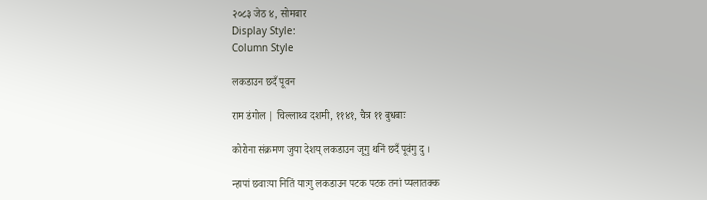२०८३ जेठ ४, सोमबार
Display Style:
Column Style

लकडाउन छदँ पूवन

राम डंगोल | चिल्लाथ्व दशमी, ११४१, चैत्र ११ बुधबाः

कोरोना संक्रमण जुया देशय् लकडाउन जूगु थनिं छदँ पूवंगु दु ।

न्हापां छवाःया नितिं याःगु लकडाउन पटक पटक तनां प्यलातक्क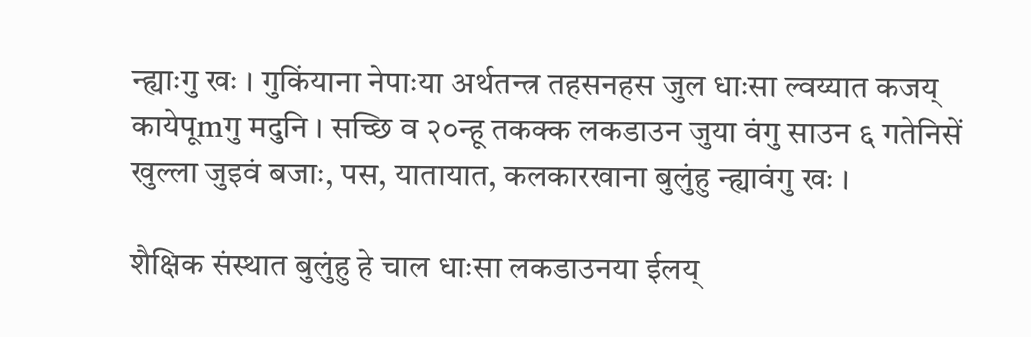न्ह्याःगु खः । गुकिंयाना नेपाःया अर्थतन्त्र तहसनहस जुल धाःसा ल्वय्यात कजय् कायेपूmगु मदुनि । सच्छि व २०न्हू तकक्क लकडाउन जुया वंगु साउन ६ गतेनिसें खुल्ला जुइवं बजाः, पस, यातायात, कलकारखाना बुलुंहु न्ह्यावंगु खः ।

शैक्षिक संस्थात बुलुंहु हे चाल धाःसा लकडाउनया ईलय्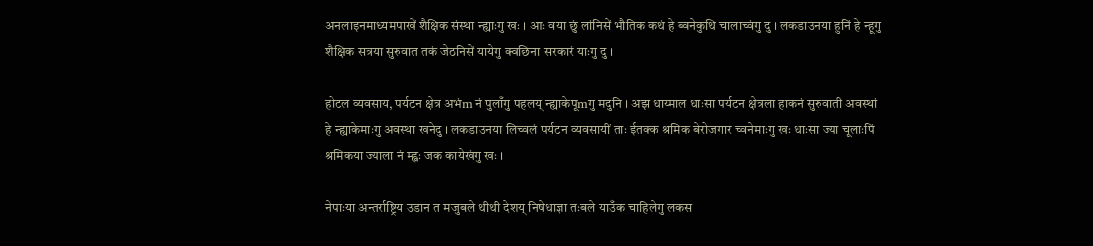अनलाइनमाध्यमपाखें शैक्षिक संस्था न्ह्याःगु खः । आः वया छुं लांनिसें भौतिक कथं हे ब्वनेकुथि चालाच्वंगु दु । लकडाउनया हुनिं हे न्हूगु शैक्षिक सत्रया सुरुवात तकं जेठनिसें यायेगु क्वछिना सरकारं याःगु दु ।

होटल व्यवसाय, पर्यटन क्षेत्र अभंm नं पुलाँगु पहलय् न्ह्याकेपूmगु मदुनि । अझ धाय्माल धाःसा पर्यटन क्षेत्रला हाकनं सुरुवाती अवस्थां हे न्ह्याकेमाःगु अवस्था खनेदु । लकडाउनया लिच्वलं पर्यटन व्यवसायीं ताः ईतक्क श्रमिक बेरोजगार च्वनेमाःगु खः धाःसा ज्या चूलाःपिं श्रमिकया ज्याला नं म्ह्वः जक कायेखंगु खः ।

नेपाःया अन्तर्राष्ट्रिय उडान त मजुबले थीथी देशय् निषेधाज्ञा तःबले याउँक चाहिलेगु लकस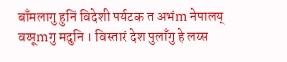बाँमलागु हुनिं विदेशी पर्यटक त अभंm नेपालय् वय्पूmगु मदुनि । विस्तारं देश पुलाँगु हे लय्स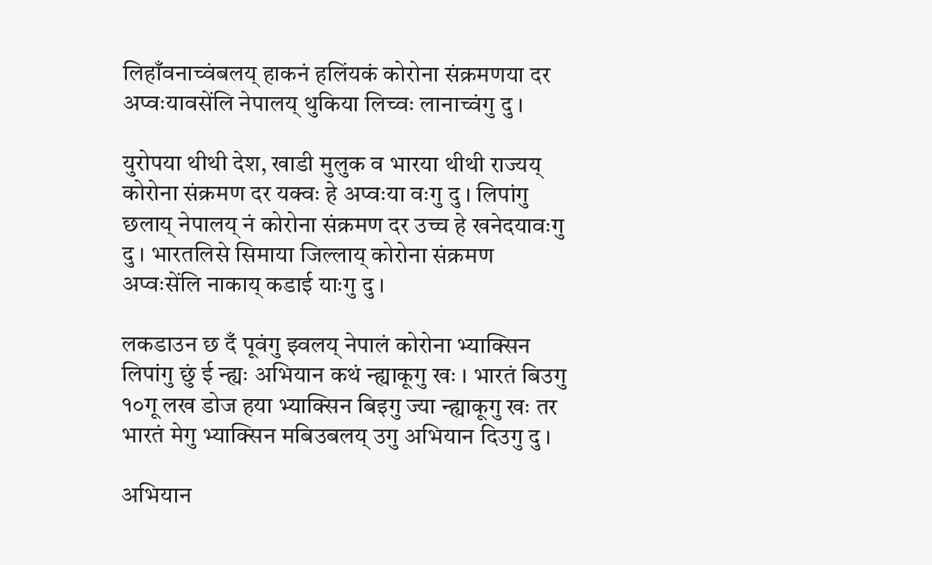लिहाँवनाच्वंबलय् हाकनं हलिंयकं कोरोना संक्रमणया दर अप्वःयावसेंलि नेपालय् थुकिया लिच्वः लानाच्वंगु दु ।

युरोपया थीथी देश, खाडी मुलुक व भारया थीथी राज्यय् कोरोना संक्रमण दर यक्वः हे अप्वःया वःगु दु । लिपांगु छलाय् नेपालय् नं कोरोना संक्रमण दर उच्च हे खनेदयावःगु दु । भारतलिसे सिमाया जिल्लाय् कोरोना संक्रमण अप्वःसेंलि नाकाय् कडाई याःगु दु ।

लकडाउन छ दँ पूवंगु झ्वलय् नेपालं कोरोना भ्याक्सिन लिपांगु छुं ई न्ह्यः अभियान कथं न्ह्याकूगु खः । भारतं बिउगु १०गू लख डोज हया भ्याक्सिन बिइगु ज्या न्ह्याकूगु खः तर भारतं मेगु भ्याक्सिन मबिउबलय् उगु अभियान दिउगु दु ।

अभियान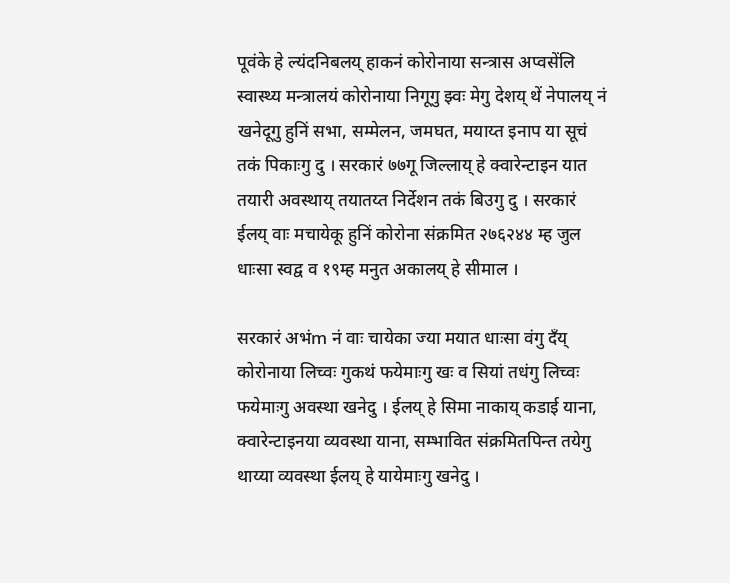पूवंके हे ल्यंदनिबलय् हाकनं कोरोनाया सन्त्रास अप्वसेंलि स्वास्थ्य मन्त्रालयं कोरोनाया निगूगु झ्वः मेगु देशय् थें नेपालय् नं खनेदूगु हुनिं सभा, सम्मेलन, जमघत, मयाय्त इनाप या सूचं तकं पिकाःगु दु । सरकारं ७७गू जिल्लाय् हे क्वारेन्टाइन यात तयारी अवस्थाय् तयातय्त निर्देशन तकं बिउगु दु । सरकारं ईलय् वाः मचायेकू हुनिं कोरोना संक्रमित २७६२४४ म्ह जुल धाःसा स्वद्व व १९म्ह मनुत अकालय् हे सीमाल ।

सरकारं अभंm नं वाः चायेका ज्या मयात धाःसा वंगु दँय् कोरोनाया लिच्वः गुकथं फयेमाःगु खः व सियां तधंगु लिच्वः फयेमाःगु अवस्था खनेदु । ईलय् हे सिमा नाकाय् कडाई याना, क्वारेन्टाइनया व्यवस्था याना, सम्भावित संक्रमितपिन्त तयेगु थाय्या व्यवस्था ईलय् हे यायेमाःगु खनेदु ।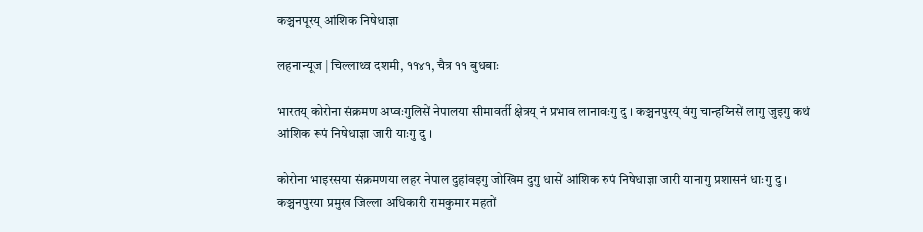कञ्चनपूरय् आंशिक निषेधाज्ञा

लहनान्यूज | चिल्लाथ्व दशमी, ११४१, चैत्र ११ बुधबाः

भारतय् कोरोना संक्रमण अप्वःगुलिसें नेपालया सीमावर्ती क्षेत्रय् नं प्रभाव लानावःगु दु । कञ्चनपुरय् वंगु चान्हय्निसें लागु जुइगु कथं आंशिक रूपं निषेधाज्ञा जारी याःगु दु ।

कोरोना भाइरसया संक्रमणया लहर नेपाल दुहांवइगु जोखिम दुगु धासें आंशिक रुपं निषेधाज्ञा जारी यानागु प्रशासनं धाःगु दु । कञ्चनपुरया प्रमुख जिल्ला अधिकारी रामकुमार महतों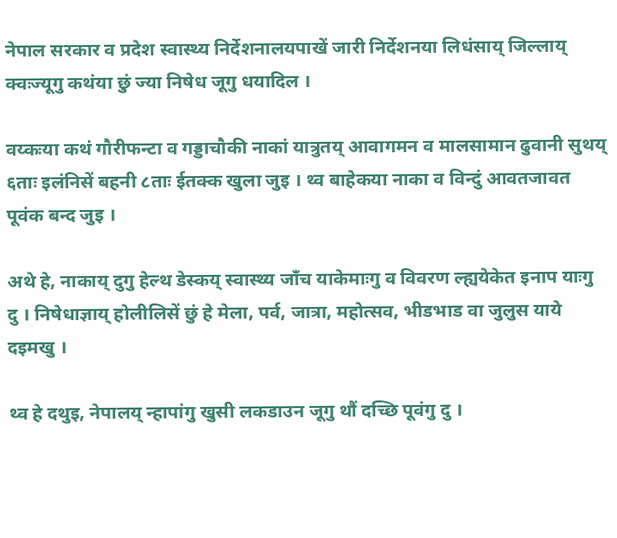नेपाल सरकार व प्रदेश स्वास्थ्य निर्देशनालयपाखें जारी निर्देशनया लिधंसाय् जिल्लाय् क्वःज्यूगु कथंया छुं ज्या निषेध जूगु धयादिल ।

वय्कःया कथं गौरीफन्टा व गड्डाचौकी नाकां यात्रुतय् आवागमन व मालसामान ढुवानी सुथय् ६ताः इलंनिसें बहनी ८ताः ईतक्क खुला जुइ । थ्व बाहेकया नाका व विन्दुं आवतजावत पूवंक बन्द जुइ ।

अथे हे, नाकाय् दुगु हेल्थ डेस्कय् स्वास्थ्य जाँच याकेमाःगु व विवरण ल्ह्ययेकेत इनाप याःगु दु । निषेधाज्ञाय् होलीलिसें छुं हे मेला, पर्व, जात्रा, महोत्सव, भीडभाड वा जुलुस याये दइमखु ।

थ्व हे दथुइ, नेपालय् न्हापांगु खुसी लकडाउन जूगु थौं दच्छि पूवंगु दु ।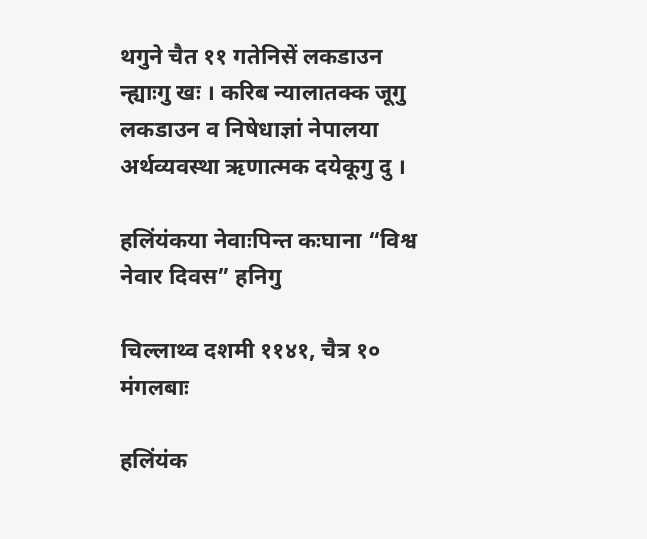थगुने चैत ११ गतेनिसें लकडाउन न्ह्याःगु खः । करिब न्यालातक्क जूगु लकडाउन व निषेधाज्ञां नेपालया अर्थव्यवस्था ऋणात्मक दयेकूगु दु ।

हलिंयंकया नेवाःपिन्त कःघाना “विश्व नेवार दिवस” हनिगु

चिल्लाथ्व दशमी ११४१, चैत्र १० मंगलबाः

हलिंयंक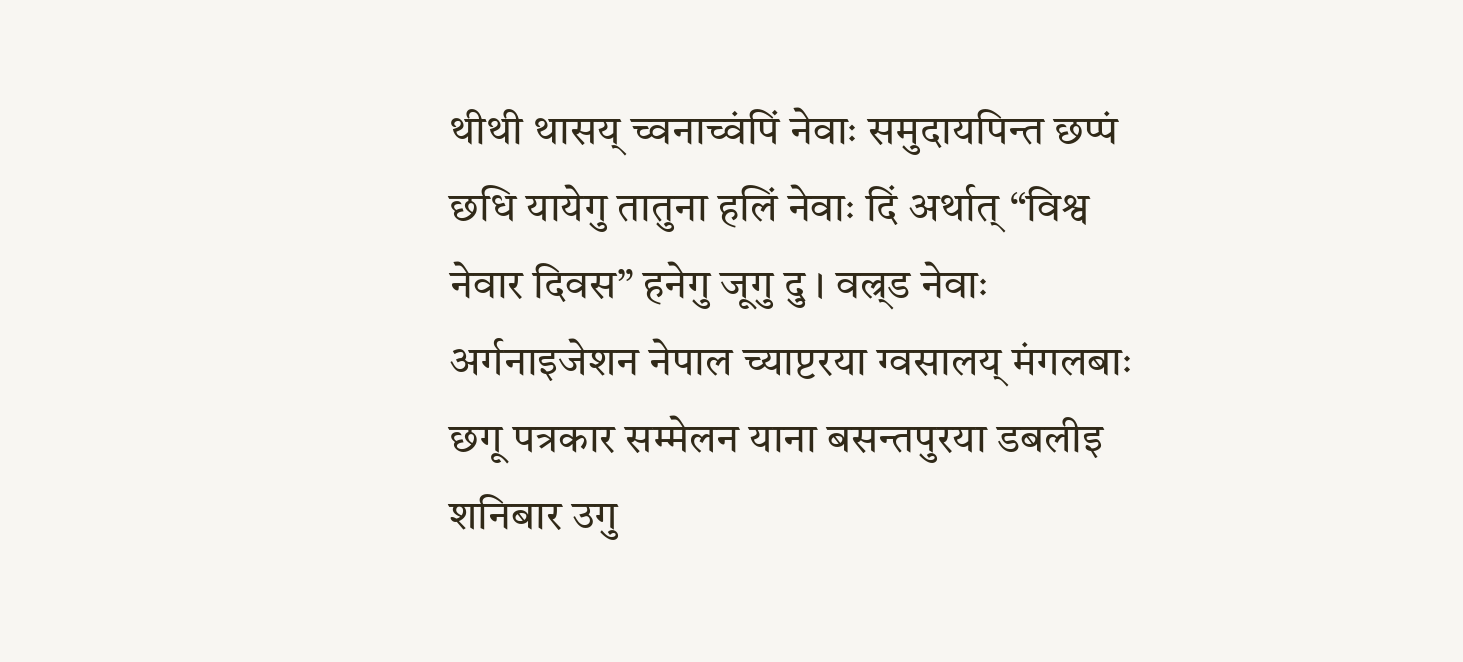थीथी थासय् च्वनाच्वंपिं नेवाः समुदायपिन्त छप्पं छधि यायेगु तातुना हलिं नेवाः दिं अर्थात् “विश्व नेवार दिवस” हनेगु जूगु दु । वल्र्ड नेवाः अर्गनाइजेशन नेपाल च्याप्टरया ग्वसालय् मंगलबाः छगू पत्रकार सम्मेलन याना बसन्तपुरया डबलीइ शनिबार उगु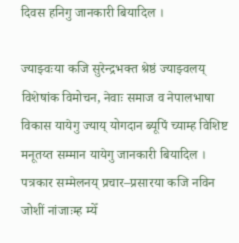दिवस हनिगु जानकारी बियादिल ।

ज्याझ्वःया कजि सुरेन्द्रभक्त श्रेष्ठं ज्याझ्वलय् विशेषांक विमोचन, नेवाः समाज व नेपालभाषा विकास यायेगु ज्याय् योगदान ब्यूपिं च्याम्ह विशिष्ट मनूतय्त सम्मान यायेगु जानकारी बियादिल । पत्रकार सम्मेलनय् प्रचार–प्रसारया कजि नविन जोशीं नांजाःम्ह म्येँ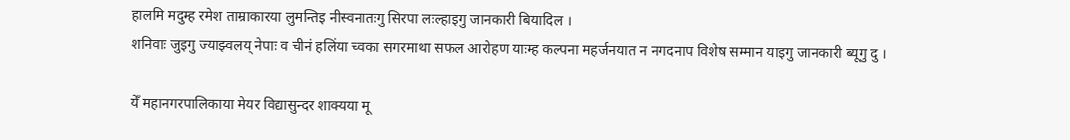हालमि मदुम्ह रमेश ताम्राकारया लुमन्तिइ नीस्वनातःगु सिरपा लःल्हाइगु जानकारी बियादिल ।
शनिवाः जुइगु ज्याझ्वलय् नेपाः व चीनं हलिंया च्वका सगरमाथा सफल आरोहण याःम्ह कल्पना महर्जनयात न नगदनाप विशेष सम्मान याइगु जानकारी ब्यूगु दु ।

येँ महानगरपालिकाया मेयर विद्यासुन्दर शाक्यया मू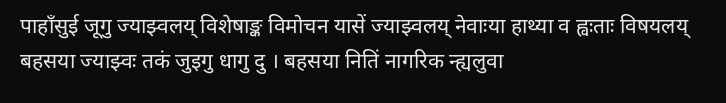पाहाँसुई जूगु ज्याझ्वलय् विशेषाङ्क विमोचन यासें ज्याझ्वलय् नेवाःया हाथ्या व ह्वःताः विषयलय् बहसया ज्याझ्वः तकं जुइगु धागु दु । बहसया नितिं नागरिक न्ह्यलुवा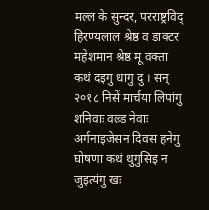मल्ल के सुन्दर, परराष्ट्रविद् हिरण्यलाल श्रेष्ठ व डाक्टर महेशमान श्रेष्ठ मू वक्ता कथं दइगु धागु दु । सन् २०१८ निसें मार्चया लिपांगु शनिवाः वल्र्ड नेवाः अर्गनाइजेसन दिवस हनेगु घोषणा कथं थुगुसिइ न जुइत्यंगु खः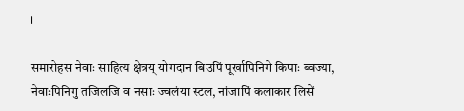।

समारोहस नेवाः साहित्य क्षेत्रय् योगदान बिउपिं पूर्खापिनिगे किपाः ब्वज्या, नेवाःपिनिगु तजिलजि व नसाः ज्वलंया स्टल, नांजापिं कलाकार लिसें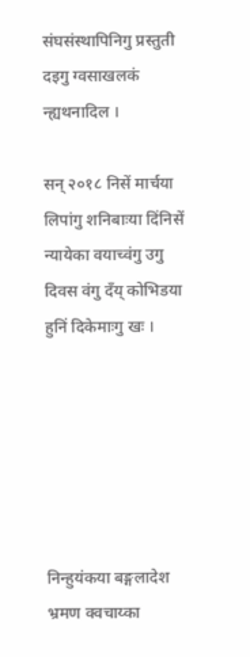संघसंस्थापिनिगु प्रस्तुती दइगु ग्वसाखलकं न्ह्यथनादिल ।

सन् २०१८ निसें मार्चया लिपांगु शनिबाःया दिंनिसें न्यायेका वयाच्वंगु उगु दिवस वंगु दँय् कोभिडया हुनिं दिकेमाःगु खः ।






निन्हुयंकया बङ्गलादेश भ्रमण क्वचाय्का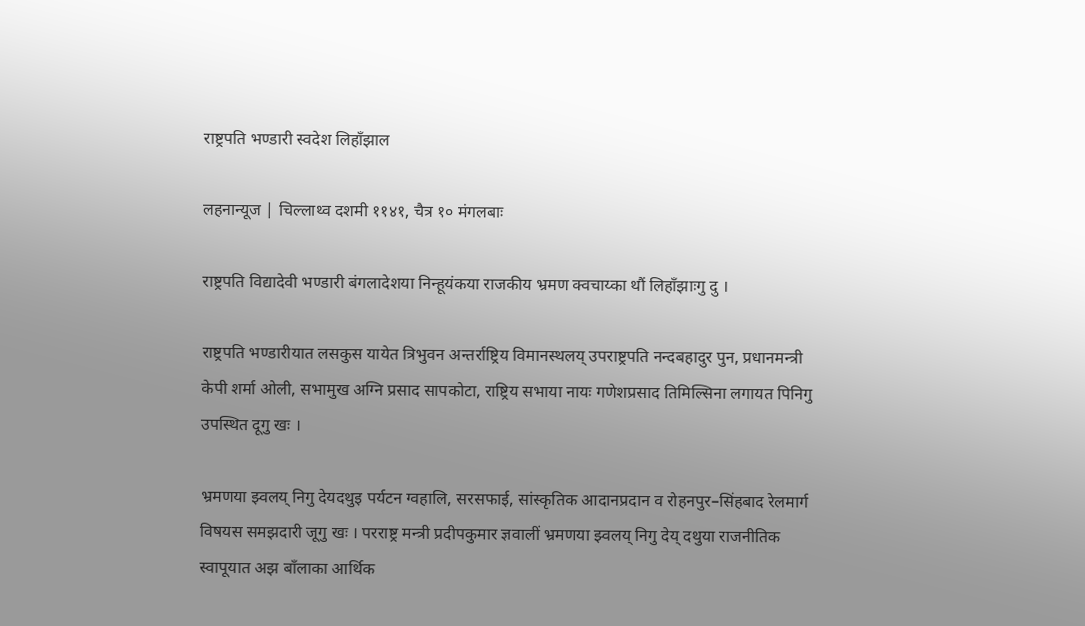राष्ट्रपति भण्डारी स्वदेश लिहाँझाल

लहनान्यूज | चिल्लाथ्व दशमी ११४१, चैत्र १० मंगलबाः

राष्ट्रपति विद्यादेवी भण्डारी बंगलादेशया निन्हूयंकया राजकीय भ्रमण क्वचाय्का थौं लिहाँझाःगु दु ।

राष्ट्रपति भण्डारीयात लसकुस यायेत त्रिभुवन अन्तर्राष्ट्रिय विमानस्थलय् उपराष्ट्रपति नन्दबहादुर पुन, प्रधानमन्त्री केपी शर्मा ओली, सभामुख अग्नि प्रसाद सापकोटा, राष्ट्रिय सभाया नायः गणेशप्रसाद तिमिल्सिना लगायत पिनिगु उपस्थित दूगु खः ।

भ्रमणया झ्वलय् निगु देयदथुइ पर्यटन ग्वहालि, सरसफाई, सांस्कृतिक आदानप्रदान व रोहनपुर–सिंहबाद रेलमार्ग विषयस समझदारी जूगु खः । परराष्ट्र मन्त्री प्रदीपकुमार ज्ञवालीं भ्रमणया झ्वलय् निगु देय् दथुया राजनीतिक स्वापूयात अझ बाँलाका आर्थिक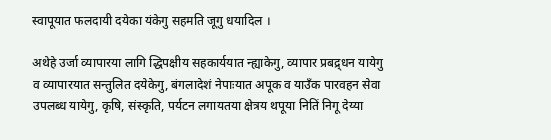स्वापूयात फलदायी दयेका यंकेगु सहमति जूगु धयादिल ।

अथेहे उर्जा व्यापारया लागि द्धिपक्षीय सहकार्ययात न्ह्याकेगु, व्यापार प्रबद्र्धन यायेगु व व्यापारयात सन्तुलित दयेकेगु, बंगलादेशं नेपाःयात अपूक व याउँक पारवहन सेवा उपलब्ध यायेगु, कृषि, संस्कृति, पर्यटन लगायतया क्षेत्रय थपूया नितिं निगू देय्या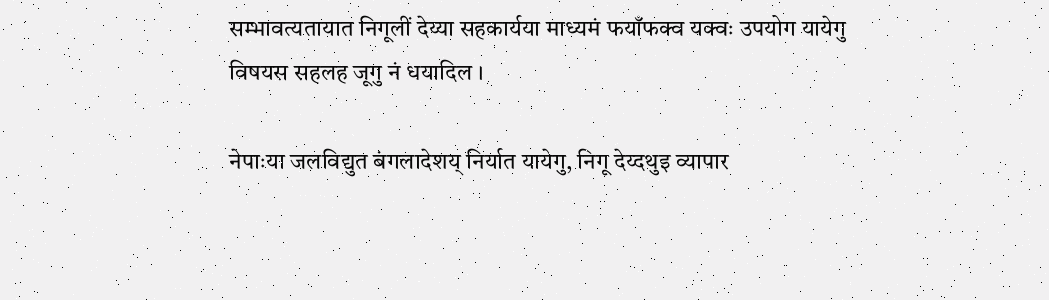सम्भावत्यतायात निगूलीं देय्या सहकार्यया माध्यमं फयाँफक्व यक्वः उपयोग यायेगु विषयस सहलह जूगु नं धयादिल ।

नेपाःया जलविद्युत बंगलादेशय् निर्यात यायेगु, निगू देय्दथुइ व्यापार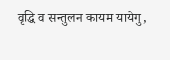वृद्धि व सन्तुलन कायम यायेगु,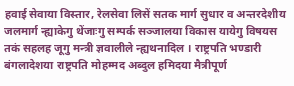हवाई सेवाया विस्तार, रेलसेवा लिसें सतक मार्ग सुधार व अन्तरदेशीय जलमार्ग न्ह्याकेगु थेंजाःगु सम्पर्क सञ्जालया विकास यायेगु विषयस तकं सहलह जूगु मन्त्री ज्ञवालीले न्ह्यथनादिल । राष्ट्रपति भण्डारी बंगलादेशया राष्ट्रपति मोहम्मद अब्दुल हमिदया मैत्रीपूर्ण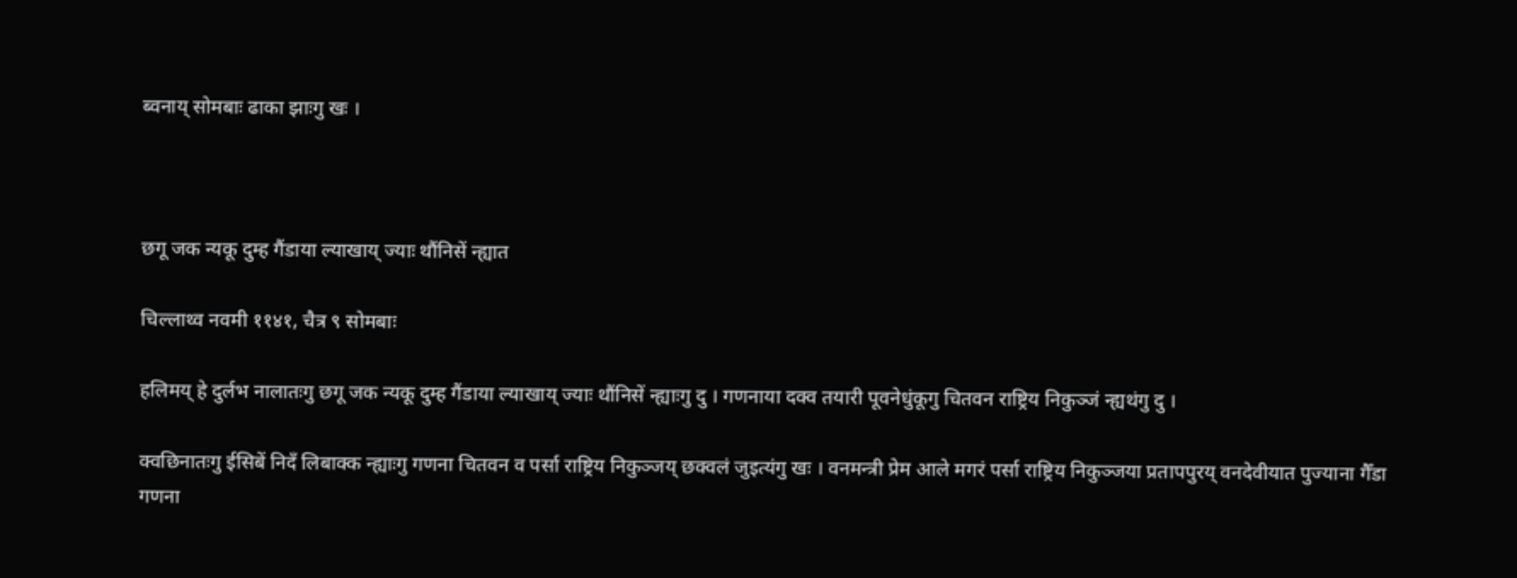ब्वनाय् सोमबाः ढाका झाःगु खः ।



छगू जक न्यकू दुम्ह गैंडाया ल्याखाय् ज्याः थौंनिसें न्ह्यात

चिल्लाथ्व नवमी ११४१, चैत्र ९ सोमबाः

हलिमय् हे दुर्लभ नालातःगु छगू जक न्यकू दुम्ह गैंडाया ल्याखाय् ज्याः थौंनिसें न्ह्याःगु दु । गणनाया दक्व तयारी पूवनेधुंकूगु चितवन राष्ट्रिय निकुञ्जं न्ह्यथंगु दु ।

क्वछिनातःगु ईसिबें निदँ लिबाक्क न्ह्याःगु गणना चितवन व पर्सा राष्ट्रिय निकुञ्जय् छक्वलं जुइत्यंगु खः । वनमन्त्री प्रेम आले मगरं पर्सा राष्ट्रिय निकुञ्जया प्रतापपुरय् वनदेवीयात पुज्याना गैँडा गणना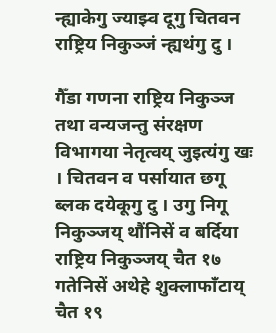न्ह्याकेगु ज्याझ्व दूगु चितवन राष्ट्रिय निकुञ्जं न्ह्यथंगु दु ।

गैँडा गणना राष्ट्रिय निकुञ्ज तथा वन्यजन्तु संरक्षण विभागया नेतृत्वय् जुइत्यंगु खः । चितवन व पर्सायात छगू ब्लक दयेकूगु दु । उगु निगू निकुञ्जय् थौंनिसें व बर्दिया राष्ट्रिय निकुञ्जय् चैत १७ गतेनिसें अथेहे शुक्लाफाँटाय् चैत १९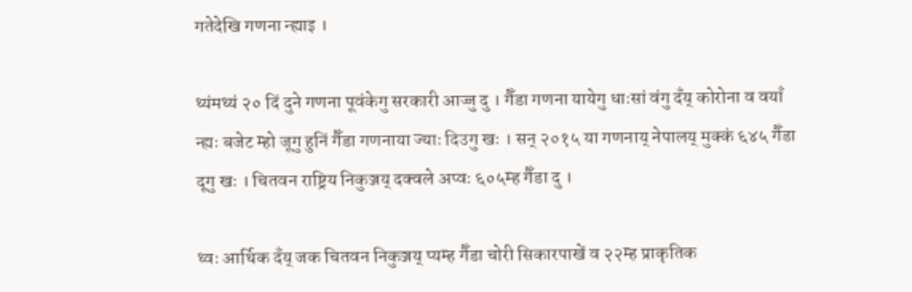गतेदेखि गणना न्ह्याइ ।

थ्यंमथ्यं २० दिं दुने गणना पूवंकेगु सरकारी आज्जु दु । गैँडा गणना यायेगु धाःसां वंगु दँय् कोरोना व वयाँ न्ह्यः बजेट म्हो जूगु हुनिं गैँडा गणनाया ज्याः दिउगु खः । सन् २०१५ या गणनाय् नेपालय् मुक्कं ६४५ गैँडा दूगु खः । चितवन राष्ट्रिय निकुञ्जय् दक्वले अप्वः ६०५म्ह गैँडा दु ।

थ्वः आर्थिक दँय् जक चितवन निकुञ्जय् प्यम्ह गैँडा चोरी सिकारपाखें व २२म्ह प्राकृतिक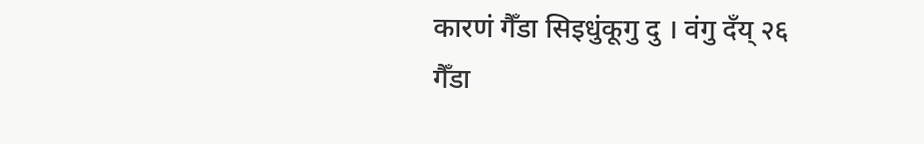कारणं गैँडा सिइधुंकूगु दु । वंगु दँय् २६ गैँडा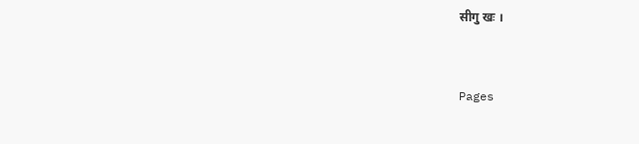सीगु खः ।


Pages